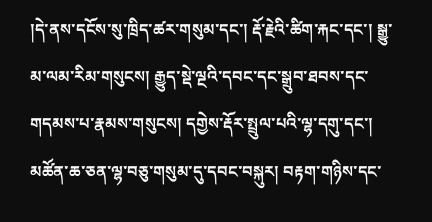།དེ་ནས་དངོས་སུ་ཁྲིད་ཚར་གསུམ་དང་། རྡོ་རྗེའི་ཚིག་རྐང་དང་། སྒྱུ་མ་ལམ་རིམ་གསུངས། རྒྱུད་སྡེ་ལྔའི་དབང་དང་སྒྲུབ་ཐབས་དང་གདམས་པ་རྣམས་གསུངས། དགྱེས་རྡོར་སྤྲུལ་པའི་ལྷ་དགུ་དང་། མཚོན་ཆ་ཅན་ལྷ་བཅུ་གསུམ་དུ་དབང་བསྐུར། བརྟག་གཉིས་དང་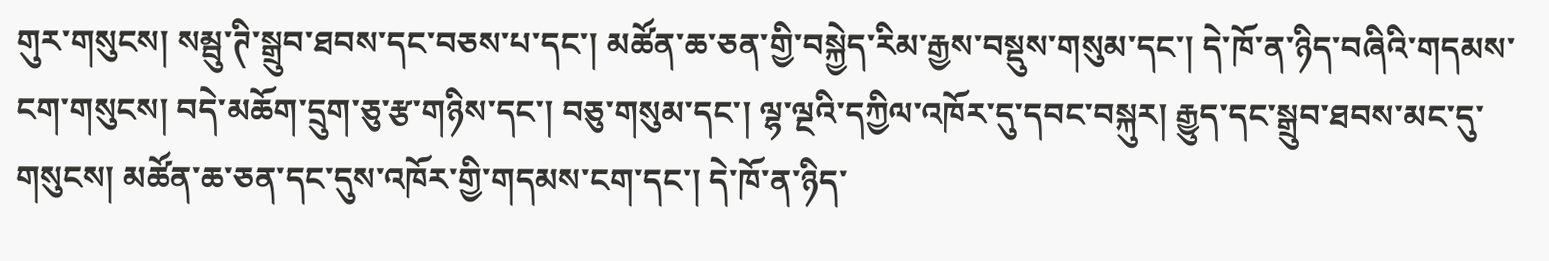གུར་གསུངས། སམྦུ་ཊི་སྒྲུབ་ཐབས་དང་བཅས་པ་དང་། མཚོན་ཆ་ཅན་གྱི་བསྐྱེད་རིམ་རྒྱས་བསྡུས་གསུམ་དང་། དེ་ཁོ་ན་ཉིད་བཞིའི་གདམས་ངག་གསུངས། བདེ་མཆོག་དྲུག་ཅུ་རྩ་གཉིས་དང་། བཅུ་གསུམ་དང་། ལྷ་ལྔའི་དཀྱིལ་འཁོར་དུ་དབང་བསྐུར། རྒྱུད་དང་སྒྲུབ་ཐབས་མང་དུ་གསུངས། མཚོན་ཆ་ཅན་དང་དུས་འཁོར་གྱི་གདམས་ངག་དང་། དེ་ཁོ་ན་ཉིད་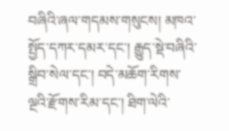བཞིའི་ཞལ་གདམས་གསུངས། མཁའ་སྤྱོད་དཀར་དམར་དང་། རྒྱུད་སྡེ་བཞིའི་སྒྲིབ་སེལ་དང་། བདེ་མཆོག་རིགས་ལྔའི་རྫོགས་རིམ་དང་། ཐིག་ལེའི་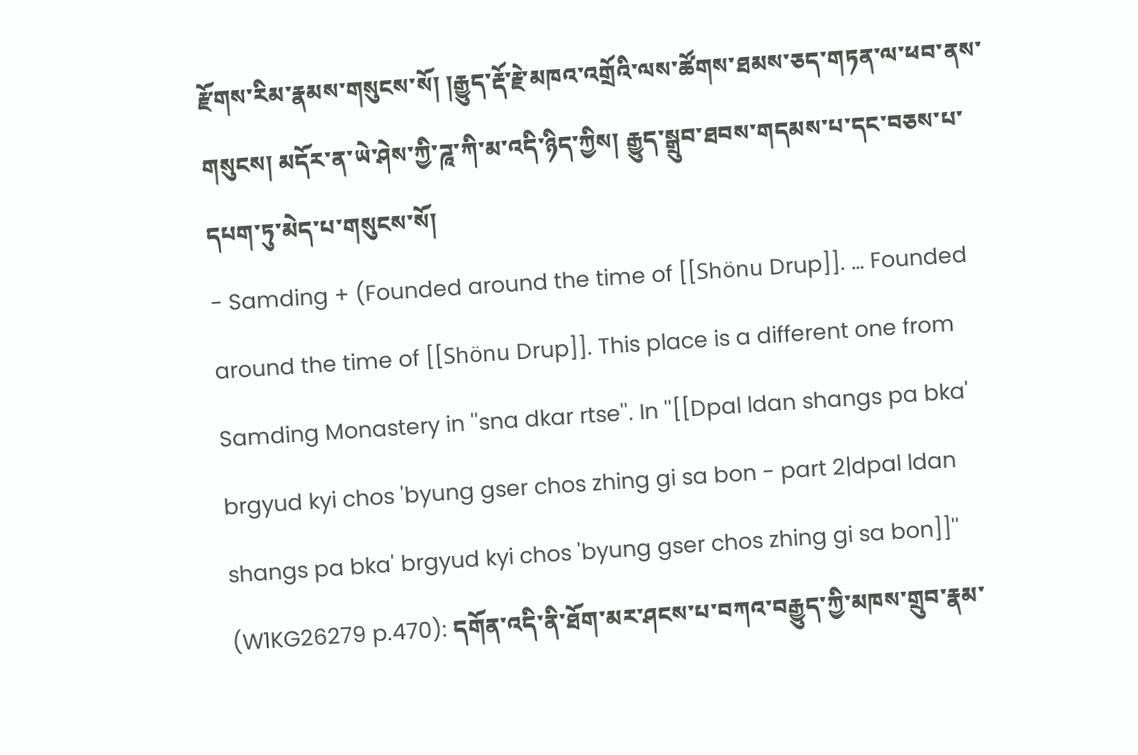རྫོགས་རིམ་རྣམས་གསུངས་སོ། །རྒྱུད་རྡོ་རྗེ་མཁའ་འགྲོའི་ལས་ཚོགས་ཐམས་ཅད་གཏན་ལ་ཕབ་ནས་གསུངས། མདོར་ན་ཡེ་ཤེས་ཀྱི་ཌཱ་ཀི་མ་འདི་ཉིད་ཀྱིས། རྒྱུད་སྒྲུབ་ཐབས་གདམས་པ་དང་བཅས་པ་དཔག་ཏུ་མེད་པ་གསུངས་སོ།
- Samding + (Founded around the time of [[Shönu Drup]]. … Founded around the time of [[Shönu Drup]]. This place is a different one from Samding Monastery in ''sna dkar rtse''. In ''[[Dpal ldan shangs pa bka' brgyud kyi chos 'byung gser chos zhing gi sa bon - part 2|dpal ldan shangs pa bka' brgyud kyi chos 'byung gser chos zhing gi sa bon]]'' (W1KG26279 p.470): དགོན་འདི་ནི་ཐོག་མར་ཤངས་པ་བཀའ་བརྒྱུད་ཀྱི་མཁས་གྲུབ་རྣམ་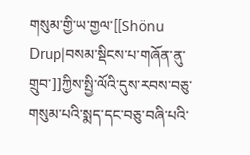གསུམ་གྱི་ཡ་གྱལ་[[Shönu Drup|བསམ་སྡིངས་པ་གཞོན་ནུ་གྲུབ་]]ཀྱིས་སྤྱི་ལོའི་དུས་རབས་བཅུ་གསུམ་པའི་སྨད་དང་བཅུ་བཞི་པའི་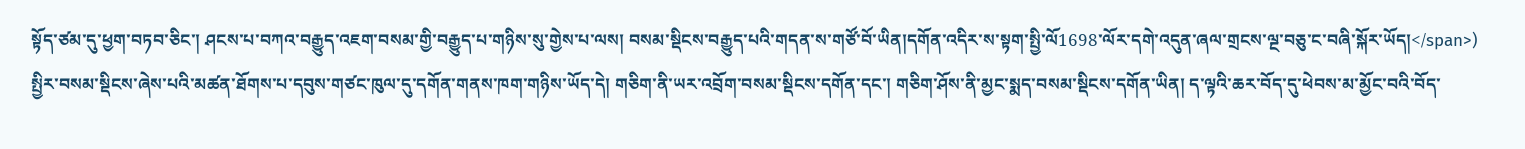སྟོད་ཙམ་དུ་ཕྱག་བཏབ་ཅིང་། ཤངས་པ་བཀའ་བརྒྱུད་འཇག་བསམ་གྱི་བརྒྱུད་པ་གཉིས་སུ་གྱེས་པ་ལས། བསམ་སྡིངས་བརྒྱུད་པའི་གདན་ས་གཙོ་བོ་ཡིན།དགོན་འདིར་ས་སྟག་སྤྱི་ལོ1698་ལོར་དགེ་འདུན་ཞལ་གྲངས་ལྔ་བཅུ་ང་བཞི་སྐོར་ཡོད།</span>)
སྤྱིར་བསམ་སྡིངས་ཞེས་པའི་མཚན་ཐོགས་པ་དབུས་གཙང་ཁུལ་དུ་དགོན་གནས་ཁག་གཉིས་ཡོད་དེ། གཅིག་ནི་ཡར་འབྲོག་བསམ་སྡིངས་དགོན་དང་། གཅིག་ཤོས་ནི་མྱང་སྨད་བསམ་སྡིངས་དགོན་ཡིན། ད་ལྟའི་ཆར་བོད་དུ་ཕེབས་མ་མྱོང་བའི་བོད་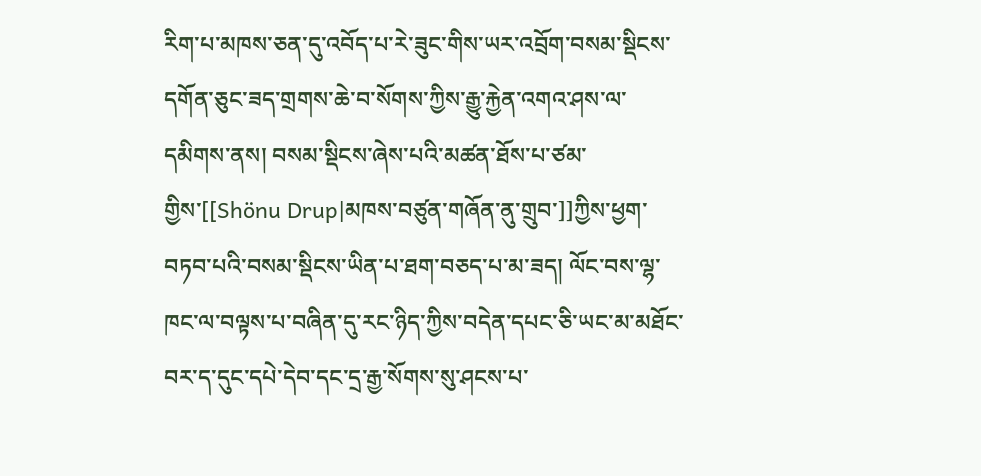རིག་པ་མཁས་ཅན་དུ་འབོད་པ་རེ་ཟུང་གིས་ཡར་འབྲོག་བསམ་སྡིངས་དགོན་ཅུང་ཟད་གྲགས་ཆེ་བ་སོགས་ཀྱིས་རྒྱུ་རྐྱེན་འགའ་ཤས་ལ་དམིགས་ནས། བསམ་སྡིངས་ཞེས་པའི་མཚན་ཐོས་པ་ཙམ་གྱིས་[[Shönu Drup|མཁས་བཙུན་གཞོན་ནུ་གྲུབ་]]ཀྱིས་ཕྱག་བཏབ་པའི་བསམ་སྡིངས་ཡིན་པ་ཐག་བཅད་པ་མ་ཟད། ལོང་བས་ལྷ་ཁང་ལ་བལྟས་པ་བཞིན་དུ་རང་ཉིད་ཀྱིས་བདེན་དཔང་ཅི་ཡང་མ་མཐོང་བར་ད་དུང་དཔེ་དེབ་དང་དྲ་རྒྱ་སོགས་སུ་ཤངས་པ་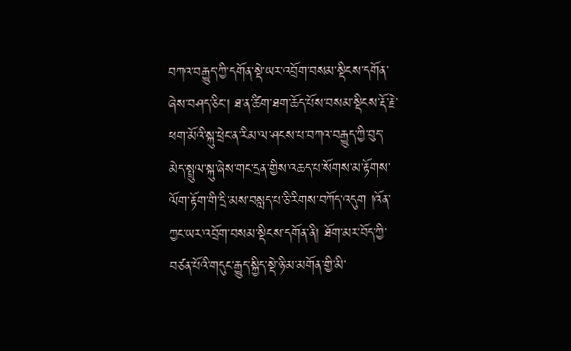བཀའ་བརྒྱུད་ཀྱི་དགོན་སྡེ་ཡར་འབྲོག་བསམ་སྡིངས་དགོན་ཞེས་བཤད་ཅིང་། ཐ་ན་ཚིག་ཐག་ཆོད་པོས་བསམ་སྡིངས་རྡོ་རྗེ་ཕག་མོའི་སྐུ་ཕྲེང་ན་རིམ་ལ་ཤངས་པ་བཀའ་བརྒྱུད་ཀྱི་བུད་མེད་སྤྲུལ་སྐུ་ཞེས་གང་དྲན་གྱིས་འཆད་པ་སོགས་མ་རྟོགས་ལོག་རྟོག་གི་དྲི་མས་བསླད་པ་ཅི་རིགས་བཀོད་འདུག །འོན་ཀྱང་ཡར་འབྲོག་བསམ་སྡིངས་དགོན་ནི། ཐོག་མར་བོད་ཀྱི་བཙན་པོའི་གདུང་རྒྱུད་སྐྱིད་སྡེ་ཉི་མ་མགོན་གྱི་མི་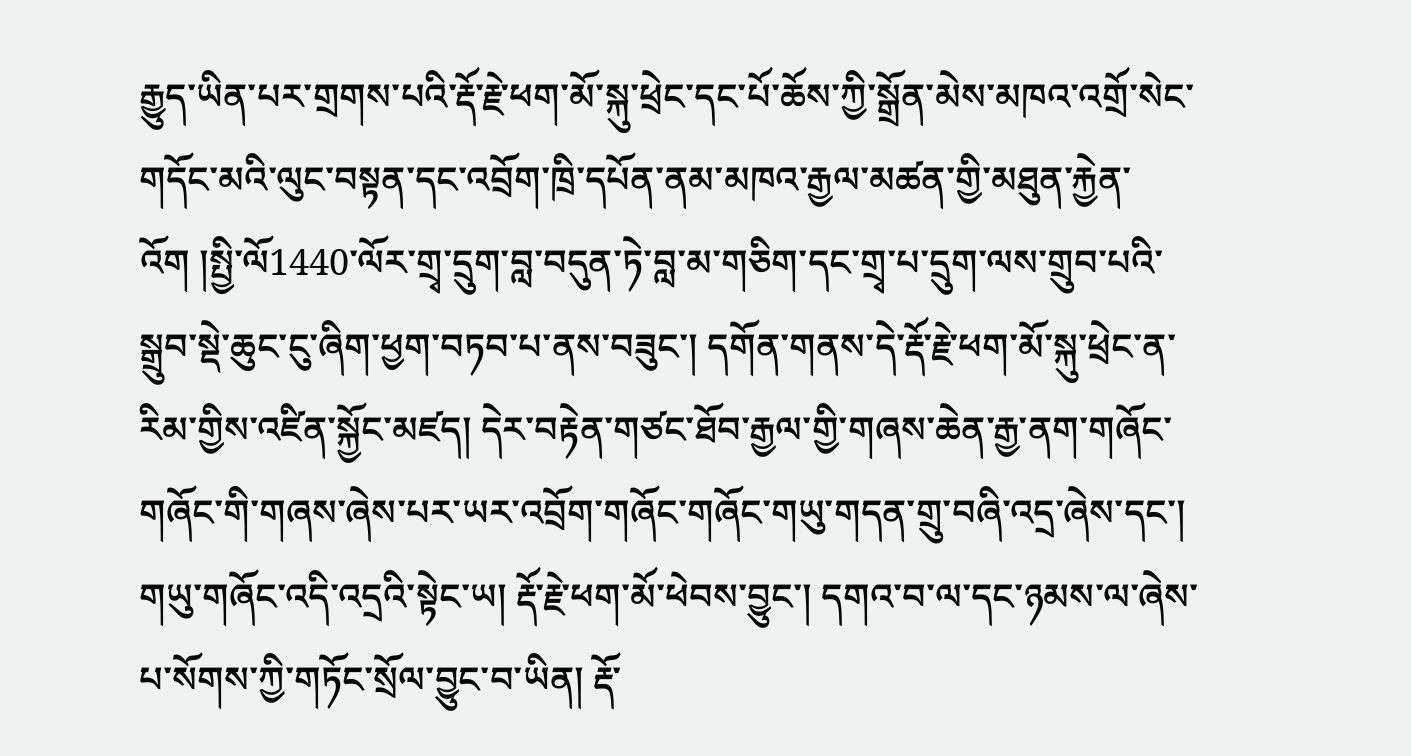རྒྱུད་ཡིན་པར་གྲགས་པའི་རྡོ་རྗེ་ཕག་མོ་སྐུ་ཕྲེང་དང་པོ་ཆོས་ཀྱི་སྒྲོན་མེས་མཁའ་འགྲོ་སེང་གདོང་མའི་ལུང་བསྟན་དང་འབྲོག་ཁྲི་དཔོན་ནམ་མཁའ་རྒྱལ་མཚན་གྱི་མཐུན་རྐྱེན་འོག །སྤྱི་ལོ1440་ལོར་གྲྭ་དྲུག་བླ་བདུན་ཏེ་བླ་མ་གཅིག་དང་གྲྭ་པ་དྲུག་ལས་གྲུབ་པའི་སྒྲུབ་སྡེ་ཆུང་ངུ་ཞིག་ཕྱག་བཏབ་པ་ནས་བཟུང་། དགོན་གནས་དེ་རྡོ་རྗེ་ཕག་མོ་སྐུ་ཕྲེང་ན་རིམ་གྱིས་འཛིན་སྐྱོང་མཛད། དེར་བརྟེན་གཙང་ཐོབ་རྒྱལ་གྱི་གཞས་ཆེན་རྒྱ་ནག་གཞོང་གཞོང་གི་གཞས་ཞེས་པར་ཡར་འབྲོག་གཞོང་གཞོང་གཡུ་གདན་གྲུ་བཞི་འདྲ་ཞེས་དང་། གཡུ་གཞོང་འདི་འདྲའི་སྟེང་ཡ། རྡོ་རྗེ་ཕག་མོ་ཕེབས་བྱུང་། དགའ་བ་ལ་དང་ཉམས་ལ་ཞེས་པ་སོགས་ཀྱི་གཏོང་སྲོལ་བྱུང་བ་ཡིན། རྡོ་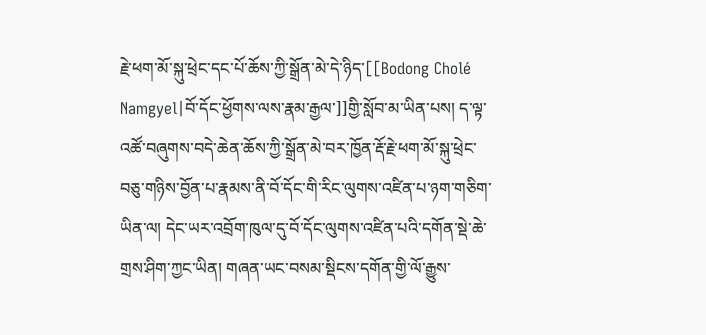རྗེ་ཕག་མོ་སྐུ་ཕྲེང་དང་པོ་ཆོས་ཀྱི་སྒྲོན་མེ་དེ་ཉིད་[[Bodong Cholé Namgyel|བོ་དོང་ཕྱོགས་ལས་རྣམ་རྒྱལ་]]གྱི་སློབ་མ་ཡིན་པས། ད་ལྟ་འཚོ་བཞུགས་བདེ་ཆེན་ཆོས་ཀྱི་སྒྲོན་མེ་བར་ཁྱོན་རྡོ་རྗེ་ཕག་མོ་སྐུ་ཕྲེང་བཅུ་གཉིས་བྱོན་པ་རྣམས་ནི་བོ་དོང་གི་རིང་ལུགས་འཛིན་པ་ཉག་གཅིག་ཡིན་ལ། དེང་ཡར་འབྲོག་ཁུལ་དུ་བོ་དོང་ལུགས་འཛིན་པའི་དགོན་སྡེ་ཆེ་གྲས་ཤིག་ཀྱང་ཡིན། གཞན་ཡང་བསམ་སྡིངས་དགོན་གྱི་ལོ་རྒྱུས་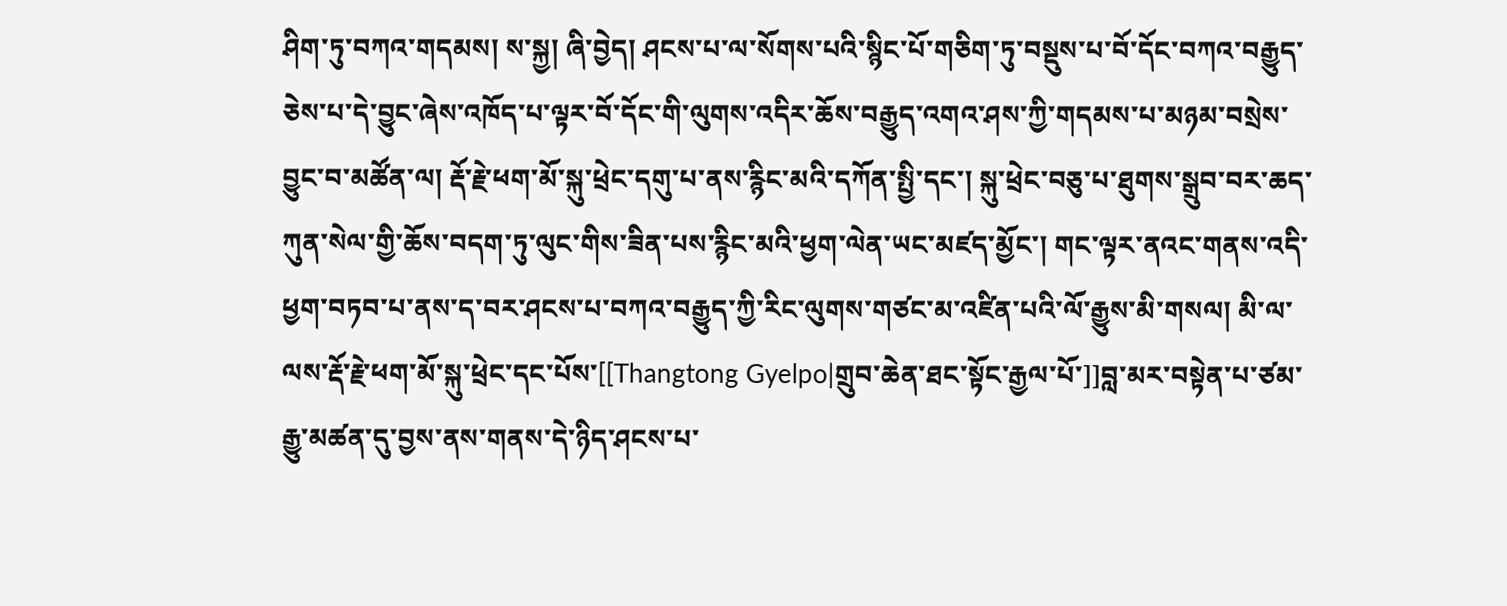ཤིག་ཏུ་བཀའ་གདམས། ས་སྐྱ། ཞི་བྱེད། ཤངས་པ་ལ་སོགས་པའི་སྙིང་པོ་གཅིག་ཏུ་བསྡུས་པ་བོ་དོང་བཀའ་བརྒྱུད་ཅེས་པ་དེ་བྱུང་ཞེས་འཁོད་པ་ལྟར་བོ་དོང་གི་ལུགས་འདིར་ཆོས་བརྒྱུད་འགའ་ཤས་ཀྱི་གདམས་པ་མཉམ་བསྲེས་བྱུང་བ་མཚོན་ལ། རྡོ་རྗེ་ཕག་མོ་སྐུ་ཕྲེང་དགུ་པ་ནས་རྙིང་མའི་དཀོན་སྤྱི་དང་། སྐུ་ཕྲེང་བཅུ་པ་ཐུགས་སྒྲུབ་བར་ཆད་ཀུན་སེལ་གྱི་ཆོས་བདག་ཏུ་ལུང་གིས་ཟིན་པས་རྙིང་མའི་ཕྱག་ལེན་ཡང་མཛད་མྱོང་། གང་ལྟར་ནའང་གནས་འདི་ཕྱག་བཏབ་པ་ནས་ད་བར་ཤངས་པ་བཀའ་བརྒྱུད་ཀྱི་རིང་ལུགས་གཙང་མ་འཛིན་པའི་ལོ་རྒྱུས་མི་གསལ། མི་ལ་ལས་རྡོ་རྗེ་ཕག་མོ་སྐུ་ཕྲེང་དང་པོས་[[Thangtong Gyelpo|གྲུབ་ཆེན་ཐང་སྟོང་རྒྱལ་པོ་]]བླ་མར་བསྟེན་པ་ཙམ་རྒྱུ་མཚན་དུ་བྱས་ནས་གནས་དེ་ཉིད་ཤངས་པ་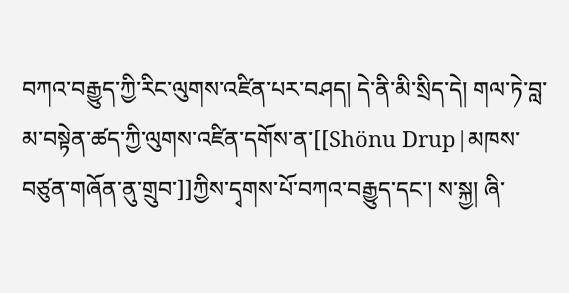བཀའ་བརྒྱུད་ཀྱི་རིང་ལུགས་འཛིན་པར་བཤད། དེ་ནི་མི་སྲིད་དེ། གལ་ཏེ་བླ་མ་བསྟེན་ཚད་ཀྱི་ལུགས་འཛིན་དགོས་ན་[[Shönu Drup|མཁས་བཙུན་གཞོན་ནུ་གྲུབ་]]ཀྱིས་དྭགས་པོ་བཀའ་བརྒྱུད་དང་། ས་སྐྱ། ཞི་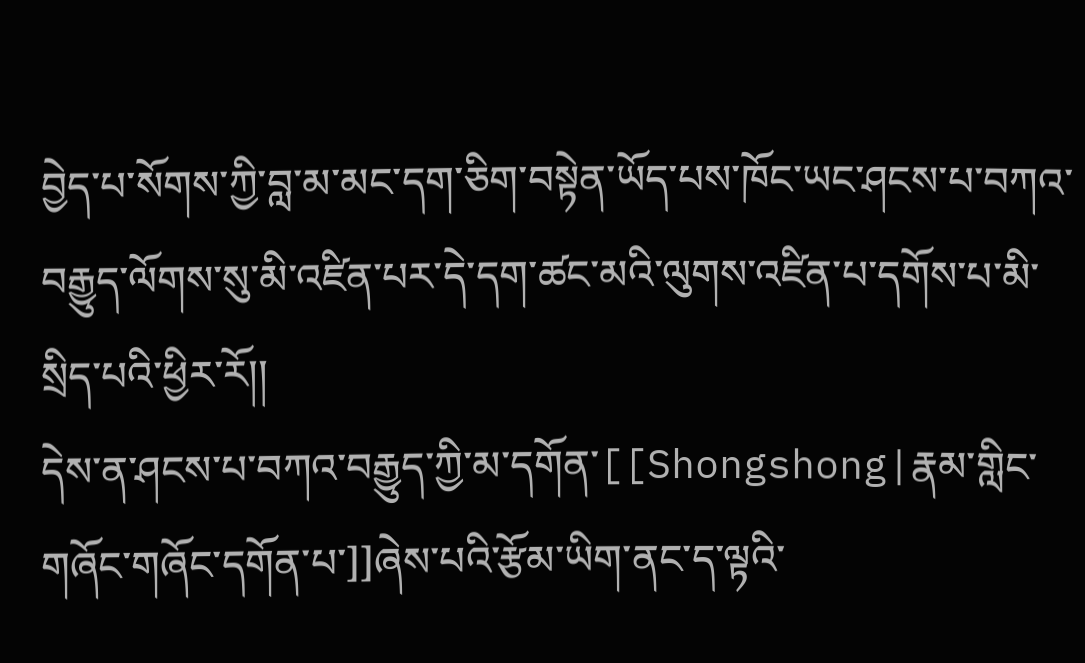བྱེད་པ་སོགས་ཀྱི་བླ་མ་མང་དག་ཅིག་བསྟེན་ཡོད་པས་ཁོང་ཡང་ཤངས་པ་བཀའ་བརྒྱུད་ལོགས་སུ་མི་འཛིན་པར་དེ་དག་ཚང་མའི་ལུགས་འཛིན་པ་དགོས་པ་མི་སྲིད་པའི་ཕྱིར་རོ།།
དེས་ན་ཤངས་པ་བཀའ་བརྒྱུད་ཀྱི་མ་དགོན་[[Shongshong|རྣམ་གླིང་གཞོང་གཞོང་དགོན་པ་]]ཞེས་པའི་རྩོམ་ཡིག་ནང་ད་ལྟའི་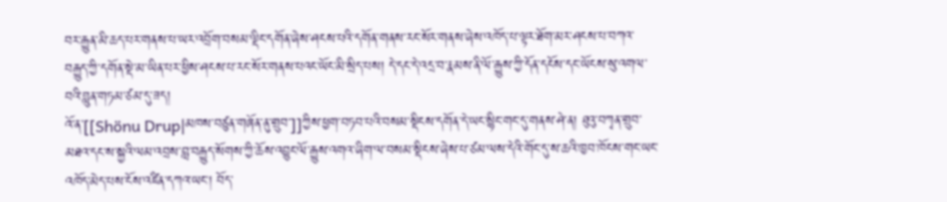བར་རྒྱུན་མི་ཆད་པར་གནས་པ་ཡར་འབྲོག་བསམ་ལྡིང་དགོན་ཞེས་ཤངས་པའི་དགོན་གནས་རང་སོར་གནས་ཞེས་འཁོད་པ་ལྟར་ཐོག་མར་ཤངས་པ་བཀའ་བརྒྱུད་ཀྱི་དགོན་སྡེ་མ་ཡིན་པར་ཕྱིས་ཤངས་པ་རང་སོར་གནས་པའང་ཡོང་མི་སྲིད་པས། དེ་དང་དེ་འདྲ་བ་རྣམས་ནི་ལོ་རྒྱུས་ཀྱི་དོན་དངོས་དང་ཡོངས་སུ་འགལ་བའི་བླུན་གཏམ་ཙམ་དུ་ཟད།
འོ་ན་[[Shönu Drup|མཁས་བཙུན་གཞོན་ནུ་གྲུབ་]]ཀྱིས་ཕྱག་བཏབ་པའི་བསམ་སྡིངས་དགོན་དེ་ཡང་སྙིང་གང་དུ་གནས་ཤེ་ན། ཐུའུ་བཀྭན་གྲུབ་མཐའ་དང་ས་སྐྱའི་ལམ་འབྲས་བླ་བརྒྱུད་སོགས་ཀྱི་ཆོས་འབྱུང་ལོ་རྒྱུས་འགའ་ཞིག་ལ་བསམ་སྡིངས་ཞེས་པ་ཙམ་ལས་དེའི་གོང་དུ་ས་ཆའི་ཁྱབ་ཁོངས་གང་ཡང་འཁོད་མེད་པས་ངོས་འཛིན་དཀའ་ཡང་། བོད་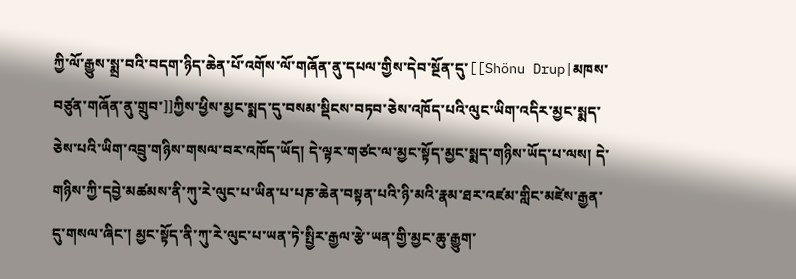ཀྱི་ལོ་རྒྱུས་སྨྲ་བའི་བདག་ཉིད་ཆེན་པོ་འགོས་ལོ་གཞོན་ནུ་དཔལ་གྱིས་དེབ་སྔོན་དུ་[[Shönu Drup|མཁས་བཙུན་གཞོན་ནུ་གྲུབ་]]ཀྱིས་ཕྱིས་མྱང་སྨད་དུ་བསམ་སྡིངས་བཏབ་ཅེས་འཁོད་པའི་ལུང་ཡིག་འདིར་མྱང་སྨད་ཅེས་པའི་ཡིག་འབྲུ་གཉིས་གསལ་བར་འཁོད་ཡོད། དེ་ལྟར་གཙང་ལ་མྱང་སྟོད་མྱང་སྨད་གཉིས་ཡོད་པ་ལས། དེ་གཉིས་ཀྱི་དབྱེ་མཚམས་ནི་ཀུ་རེ་ལུང་པ་ཡིན་པ་པཎ་ཆེན་བསྟན་པའི་ཉི་མའི་རྣམ་ཐར་འཛམ་གླིང་མཛེས་རྒྱན་དུ་གསལ་ཞིང་། མྱང་སྟོད་ནི་ཀུ་རེ་ལུང་པ་ཡན་ཏེ་སྤྱིར་རྒྱལ་རྩེ་ཡན་གྱི་མྱང་ཆུ་རྒྱུག་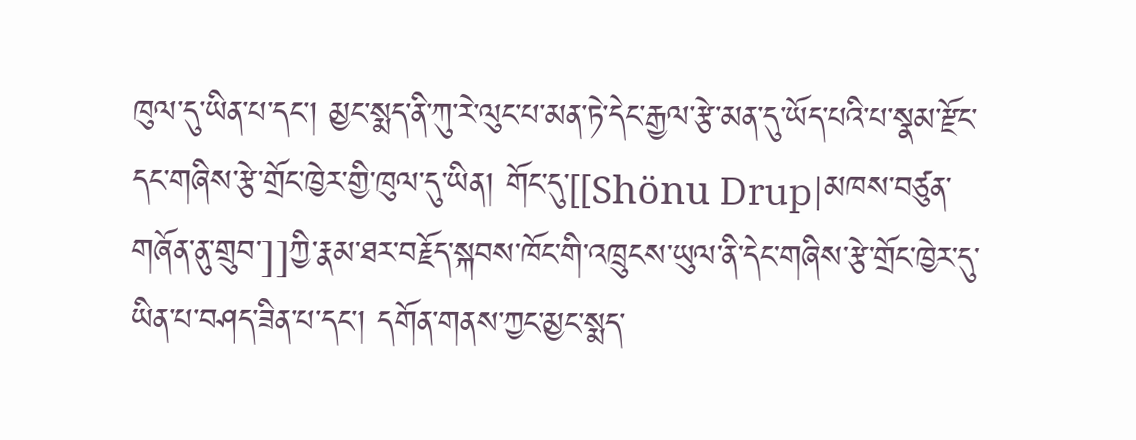ཁུལ་དུ་ཡིན་པ་དང་། མྱང་སྨད་ནི་ཀུ་རེ་ལུང་པ་མན་ཏེ་དེང་རྒྱལ་རྩེ་མན་དུ་ཡོད་པའི་པ་སྣམ་རྫོང་དང་གཞིས་རྩེ་གྲོང་ཁྱེར་གྱི་ཁུལ་དུ་ཡིན། གོང་དུ་[[Shönu Drup|མཁས་བཙུན་གཞོན་ནུ་གྲུབ་]]ཀྱི་རྣམ་ཐར་བརྗོད་སྐབས་ཁོང་གི་འཁྲུངས་ཡུལ་ནི་དེང་གཞིས་རྩེ་གྲོང་ཁྱེར་དུ་ཡིན་པ་བཤད་ཟིན་པ་དང་། དགོན་གནས་ཀྱང་མྱང་སྨད་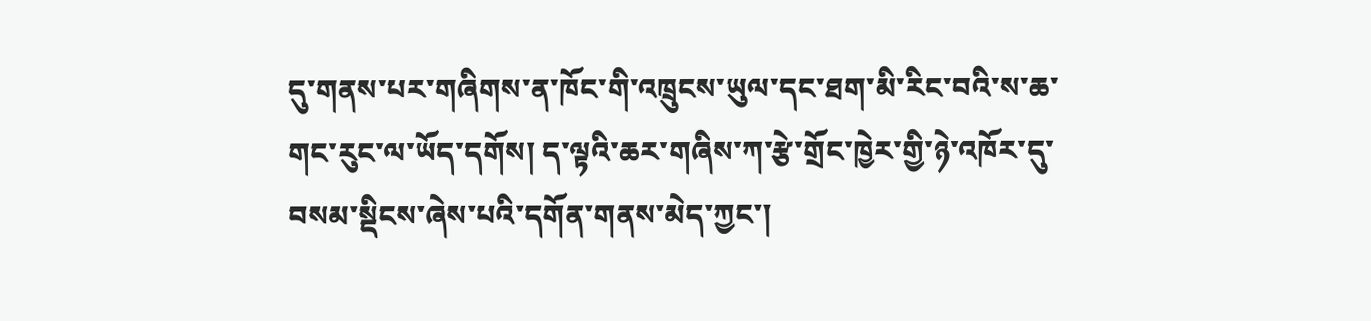དུ་གནས་པར་གཞིགས་ན་ཁོང་གི་འཁྲུངས་ཡུལ་དང་ཐག་མི་རིང་བའི་ས་ཆ་གང་རུང་ལ་ཡོད་དགོས། ད་ལྟའི་ཆར་གཞིས་ཀ་རྩེ་གྲོང་ཁྱེར་གྱི་ཉེ་འཁོར་དུ་བསམ་སྡིངས་ཞེས་པའི་དགོན་གནས་མེད་ཀྱང་།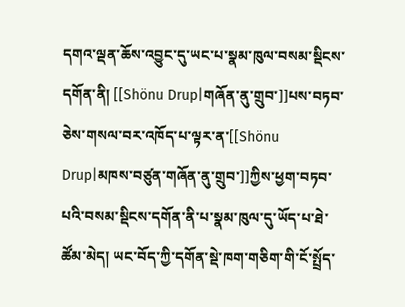དགའ་ལྡན་ཆོས་འབྱུང་དུ་ཡང་པ་སྣམ་ཁུལ་བསམ་སྡིངས་དགོན་ནི། [[Shönu Drup|གཞོན་ནུ་གྲུབ་]]པས་བཏབ་ཅེས་གསལ་བར་འཁོད་པ་ལྟར་ན་[[Shönu Drup|མཁས་བཙུན་གཞོན་ནུ་གྲུབ་]]ཀྱིས་ཕྱག་བཏབ་པའི་བསམ་སྡིངས་དགོན་ནི་པ་སྣམ་ཁུལ་དུ་ཡོད་པ་ཐེ་ཚོམ་མེད། ཡང་བོད་ཀྱི་དགོན་སྡེ་ཁག་གཅིག་གི་ངོ་སྤྲོད་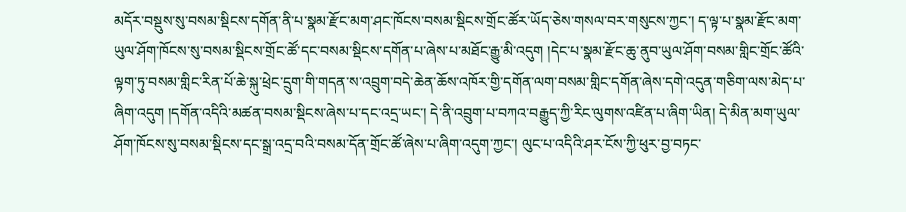མདོར་བསྡུས་སུ་བསམ་སྡིངས་དགོན་ནི་པ་སྣམ་རྫོང་མག་ཤང་ཁོངས་བསམ་སྡིངས་གྲོང་ཚོར་ཡོད་ཅེས་གསལ་བར་གསུངས་ཀྱང་། ད་ལྟ་པ་སྣམ་རྫོང་མག་ཡུལ་ཤོག་ཁོངས་སུ་བསམ་སྡིངས་གྲོང་ཚོ་དང་བསམ་སྡིངས་དགོན་པ་ཞེས་པ་མཐོང་རྒྱུ་མི་འདུག །དེང་པ་སྣམ་རྫོང་ཆུ་ནུབ་ཡུལ་ཤོག་བསམ་གླིང་གྲོང་ཚོའི་ལྟག་ཏུ་བསམ་གླིང་རིན་པོ་ཆེ་སྐུ་ཕྲེང་དྲུག་གི་གདན་ས་འབྲུག་བདེ་ཆེན་ཆོས་འཁོར་གྱི་དགོན་ལག་བསམ་གླིང་དགོན་ཞེས་དགེ་འདུན་གཅིག་ལས་མེད་པ་ཞིག་འདུག །དགོན་འདིའི་མཚན་བསམ་སྡིངས་ཞེས་པ་དང་འདྲ་ཡང་། དེ་ནི་འབྲུག་པ་བཀའ་བརྒྱུད་ཀྱི་རིང་ལུགས་འཛིན་པ་ཞིག་ཡིན། དེ་མིན་མག་ཡུལ་ཤོག་ཁོངས་སུ་བསམ་སྡིངས་དང་སྒྲ་འདྲ་བའི་བསམ་དོན་གྲོང་ཚོ་ཞེས་པ་ཞིག་འདུག་ཀྱང་། ལུང་པ་འདིའི་ཤར་ངོས་ཀྱི་ཕུར་བྱ་བཏང་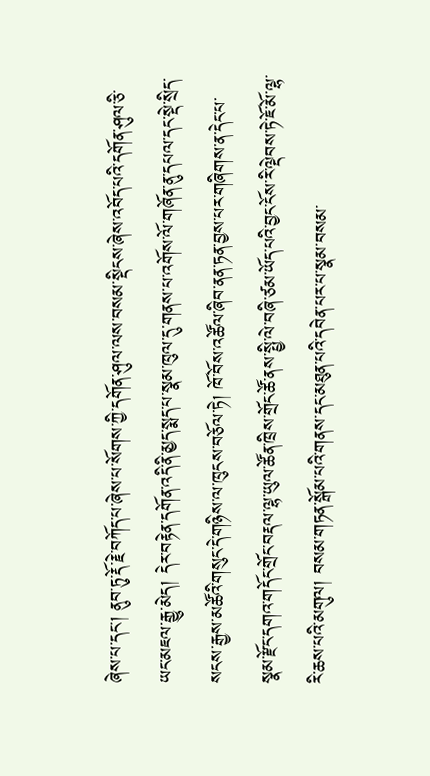ཞེས་པ་དང་། ནུབ་ཏུ་རྡོ་རྗེ་བཀོད་པ་ཞེས་པ་སོགས་ཀྱི་དགོན་ཤུལ་ལས་བསམ་སྡིངས་ཞེས་འབོད་པའི་དགོན་ཤུལ་ཅི་ཡང་མཇལ་རྒྱུ་མེད། དེར་བརྟེན་དགོན་འདི་ནི་མྱད་སྨད་པ་སྣམ་ཁུལ་དུ་གནས་པ་འགོས་ལོ་གཞོན་ནུ་དཔལ་དང་སྡེ་སྲིད་སངས་རྒྱས་མཚོའི་གསུང་དེ་གཉིས་ལ་ཁུངས་བཅོལ་ཏེ། ཁོ་བོས་འཚོལ་ཞིབ་ནན་ཏན་བྱས་པར་གཞིགས་ན་དེང་པ་སྣམ་རྫོང་དགའ་གདོང་གྲོང་བརྡལ་ལྷ་ཡུལ་ཚོན་ཁྲིས་གྲོང་ཚོ་ནས་སྤྱི་ལེ་བཞི་ཙམ་ཡོད་པའི་བྱང་ངོས་རི་ལྡེབས་ཏེ་ཇོ་མོ་ལྷ་རི་ཆས་པའི་མགུལ། བསམ་གཏན་སྒོམ་པའི་གནས་དང་མཐུན་པའི་དབེན་པར་པ་སྣམ་བསམ་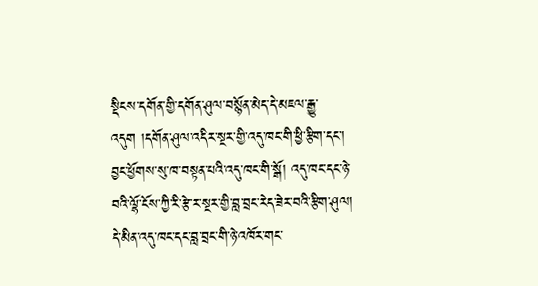སྡིངས་དགོན་གྱི་དགོན་ཤུལ་བསྙོན་མེད་དེ་མཇལ་རྒྱུ་འདུག །དགོན་ཤུལ་འདིར་སྔར་གྱི་འདུ་ཁང་གི་ཕྱི་རྩིག་དང་། བྱང་ཕྱོགས་སུ་ཁ་བསྟན་པའི་འདུ་ཁང་གི་སྒོ། འདུ་ཁང་དང་ཉེ་བའི་ལྷོ་ངོས་ཀྱི་རི་རྩེ་ར་སྔར་གྱི་བླ་བྲང་རེད་ཟེར་བའི་རྩིག་ཤུལ། དེ་མིན་འདུ་ཁང་དང་བླ་བྲང་གི་ཉེ་འཁོར་གང་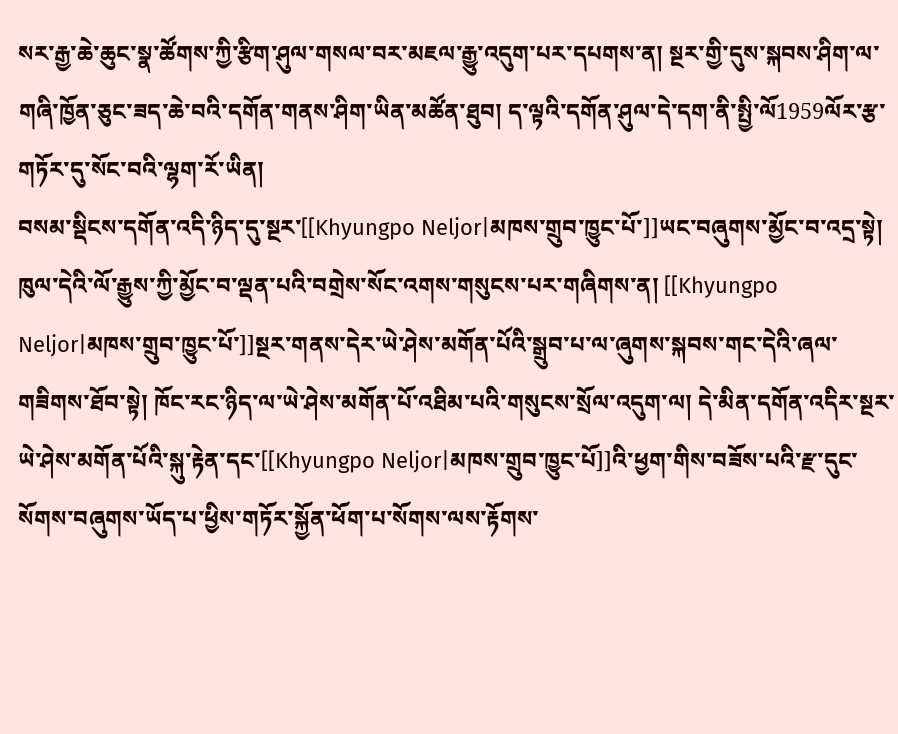སར་རྒྱ་ཆེ་ཆུང་སྣ་ཚོགས་ཀྱི་རྩིག་ཤུལ་གསལ་བར་མཇལ་རྒྱུ་འདུག་པར་དཔགས་ན། སྔར་གྱི་དུས་སྐབས་ཤིག་ལ་གཞི་ཁྱོན་ཅུང་ཟད་ཆེ་བའི་དགོན་གནས་ཤིག་ཡིན་མཚོན་ཐུབ། ད་ལྟའི་དགོན་ཤུལ་དེ་དག་ནི་སྤྱི་ལོ1959ལོར་རྩ་གཏོར་དུ་སོང་བའི་ལྷག་རོ་ཡིན།
བསམ་སྡིངས་དགོན་འདི་ཉིད་དུ་སྔར་[[Khyungpo Neljor|མཁས་གྲུབ་ཁྱུང་པོ་]]ཡང་བཞུགས་མྱོང་བ་འདྲ་སྟེ། ཁུལ་དེའི་ལོ་རྒྱུས་ཀྱི་མྱོང་བ་ལྡན་པའི་བགྲེས་སོང་འགས་གསུངས་པར་གཞིགས་ན། [[Khyungpo Neljor|མཁས་གྲུབ་ཁྱུང་པོ་]]སྔར་གནས་དེར་ཡེ་ཤེས་མགོན་པོའི་སྒྲུབ་པ་ལ་ཞུགས་སྐབས་གང་དེའི་ཞལ་གཟིགས་ཐོབ་སྟེ། ཁོང་རང་ཉིད་ལ་ཡེ་ཤེས་མགོན་པོ་འཐིམ་པའི་གསུངས་སྲོལ་འདུག་ལ། དེ་མིན་དགོན་འདིར་སྔར་ཡེ་ཤེས་མགོན་པོའི་སྐུ་རྟེན་དང་[[Khyungpo Neljor|མཁས་གྲུབ་ཁྱུང་པོ]]འི་ཕྱག་གིས་བཟོས་པའི་རྫ་དུང་སོགས་བཞུགས་ཡོད་པ་ཕྱིས་གཏོར་སྐྱོན་ཕོག་པ་སོགས་ལས་རྟོགས་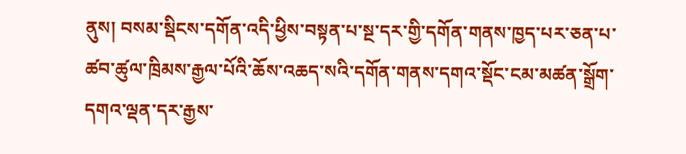ནུས། བསམ་སྡིངས་དགོན་འདི་ཕྱིས་བསྟན་པ་སྔ་དར་གྱི་དགོན་གནས་ཁྱད་པར་ཅན་པ་ཚབ་ཚུལ་ཁྲིམས་རྒྱལ་པོའི་ཆོས་འཆད་སའི་དགོན་གནས་དགའ་སྡོང་ངམ་མཚན་སྒྲོག་དགའ་ལྡན་དར་རྒྱས་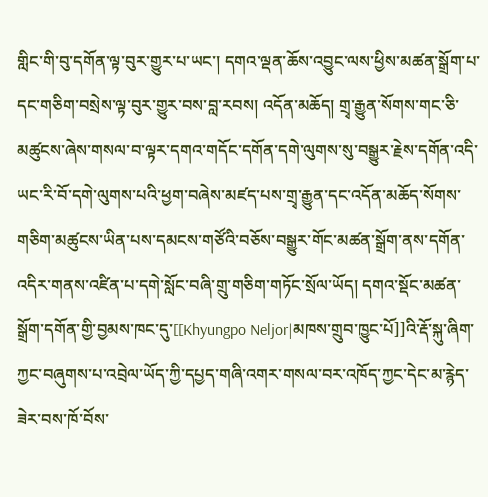གླིང་གི་བུ་དགོན་ལྟ་བུར་གྱུར་པ་ཡང་། དགའ་ལྡན་ཆོས་འབྱུང་ལས་ཕྱིས་མཚན་སྒྲོག་པ་དང་གཅིག་བསྲེས་ལྟ་བུར་གྱུར་བས་བླ་རབས། འདོན་མཆོད། གྲྭ་རྒྱུན་སོགས་གང་ཅི་མཚུངས་ཞེས་གསལ་བ་ལྟར་དགའ་གདོང་དགོན་དགེ་ལུགས་སུ་བསྒྱུར་རྗེས་དགོན་འདི་ཡང་རི་བོ་དགེ་ལུགས་པའི་ཕྱག་བཞེས་མཛད་པས་གྲྭ་རྒྱུན་དང་འདོན་མཆོད་སོགས་གཅིག་མཚུངས་ཡིན་པས་དམངས་གཙོའི་བཅོས་བསྒྱུར་གོང་མཚན་སྒྲོག་ནས་དགོན་འདིར་གནས་འཛིན་པ་དགེ་སློང་བཞི་གྲུ་གཅིག་གཏོང་སྲོལ་ཡོད། དགའ་སྡོང་མཚན་སྒྲོག་དགོན་གྱི་བྱམས་ཁང་དུ་[[Khyungpo Neljor|མཁས་གྲུབ་ཁྱུང་པོ]]འི་རྡོ་སྐུ་ཞིག་ཀྱང་བཞུགས་པ་འབྲེལ་ཡོད་ཀྱི་དཔྱད་གཞི་འགར་གསལ་བར་འཁོད་ཀྱང་དེང་མ་རྙེད་ཟེར་བས་ཁོ་བོས་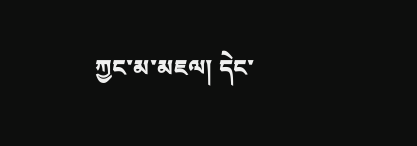ཀྱང་མ་མཇལ། དེང་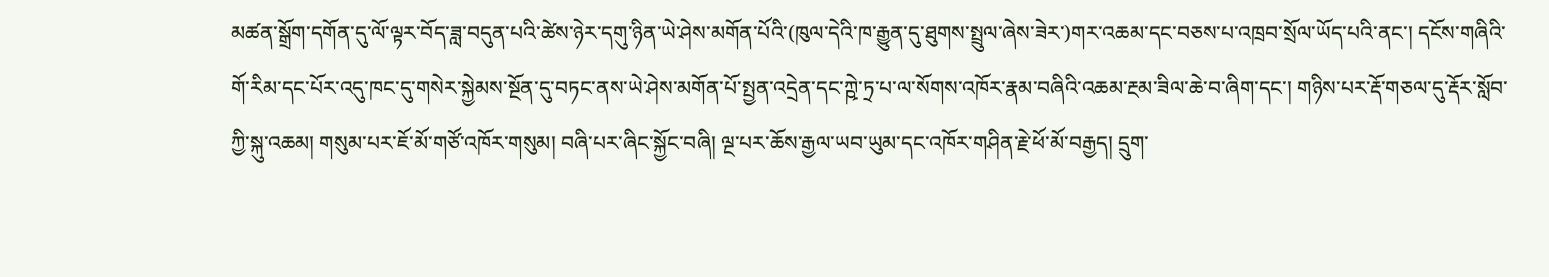མཚན་སྒྲོག་དགོན་དུ་ལོ་ལྟར་བོད་ཟླ་བདུན་པའི་ཚེས་ཉེར་དགུ་ཉིན་ཡེ་ཤེས་མགོན་པོའི་(ཁུལ་དེའི་ཁ་རྒྱུན་དུ་ཐུགས་སྤྲུལ་ཞེས་ཟེར་)གར་འཆམ་དང་བཅས་པ་འཁྲབ་སྲོལ་ཡོད་པའི་ནང་། དངོས་གཞིའི་གོ་རིམ་དང་པོར་འདུ་ཁང་དུ་གསེར་སྐྱེམས་སྔོན་དུ་བཏང་ནས་ཡེ་ཤེས་མགོན་པོ་སྤྱན་འདྲེན་དང་ཀྵེ་ཏྲ་པ་ལ་སོགས་འཁོར་རྣམ་བཞིའི་འཆམ་རྔམ་ཟིལ་ཆེ་བ་ཞིག་དང་། གཉིས་པར་རྡོ་གཅལ་དུ་རྡོར་སློབ་ཀྱི་སྐུ་འཆམ། གསུམ་པར་ཇོ་མོ་གཙོ་འཁོར་གསུམ། བཞི་པར་ཞིང་སྐྱོང་བཞི། ལྔ་པར་ཆོས་རྒྱལ་ཡབ་ཡུམ་དང་འཁོར་གཤིན་རྗེ་ཕོ་མོ་བརྒྱད། དྲུག་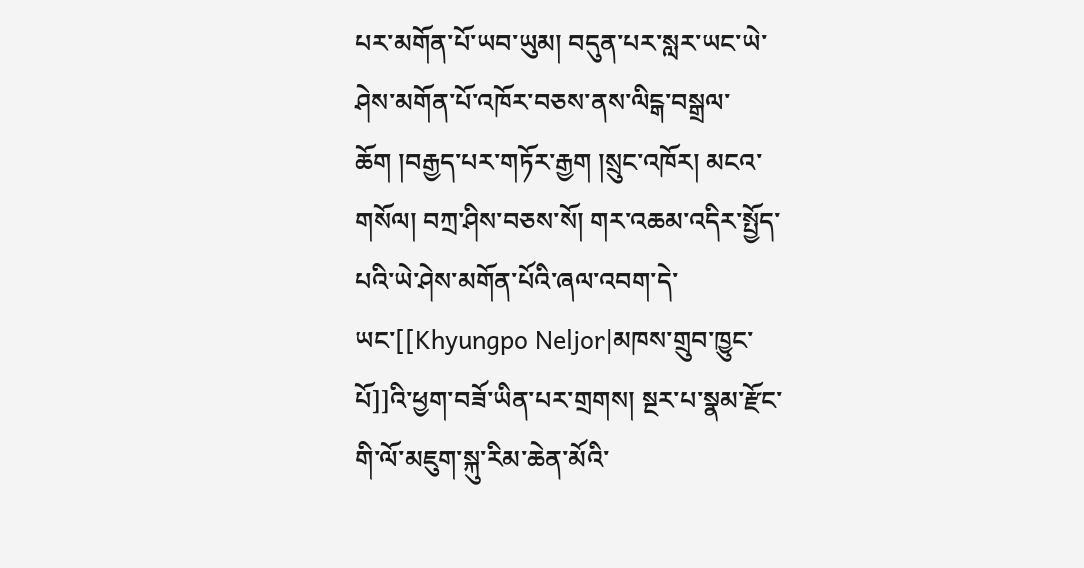པར་མགོན་པོ་ཡབ་ཡུམ། བདུན་པར་སླར་ཡང་ཡེ་ཤེས་མགོན་པོ་འཁོར་བཅས་ནས་ལིངྒ་བསྒྲལ་ཆོག །བརྒྱད་པར་གཏོར་རྒྱག །སྲུང་འཁོར། མངའ་གསོལ། བཀྲ་ཤིས་བཅས་སོ། གར་འཆམ་འདིར་སྤྱོད་པའི་ཡེ་ཤེས་མགོན་པོའི་ཞལ་འབག་དེ་ཡང་[[Khyungpo Neljor|མཁས་གྲུབ་ཁྱུང་པོ]]འི་ཕྱག་བཟོ་ཡིན་པར་གྲགས། སྔར་པ་སྣམ་རྫོང་གི་ལོ་མཇུག་སྐུ་རིམ་ཆེན་མོའི་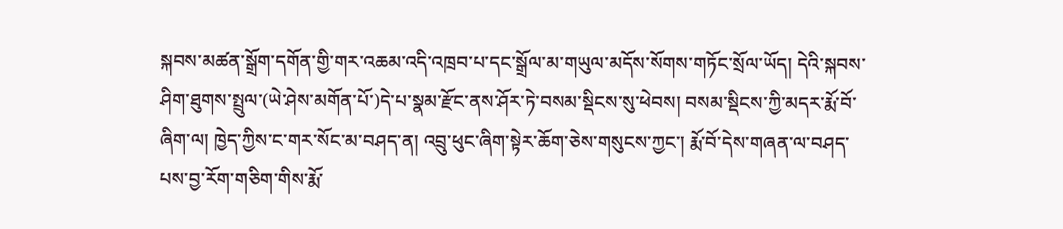སྐབས་མཚན་སྒྲོག་དགོན་གྱི་གར་འཆམ་འདི་འཁྲབ་པ་དང་སྒྲོལ་མ་གཡུལ་མདོས་སོགས་གཏོང་སྲོལ་ཡོད། དེའི་སྐབས་ཤིག་ཐུགས་སྤྲུལ་(ཡེ་ཤེས་མགོན་པོ་)དེ་པ་སྣམ་རྫོང་ནས་ཤོར་ཏེ་བསམ་སྡིངས་སུ་ཕེབས། བསམ་སྡིངས་ཀྱི་མདར་རྨོ་བོ་ཞིག་ལ། ཁྱེད་ཀྱིས་ང་གར་སོང་མ་བཤད་ན། འབྲུ་ཕུང་ཞིག་སྟེར་ཆོག་ཅེས་གསུངས་ཀྱང་། རྨོ་བོ་དེས་གཞན་ལ་བཤད་པས་བྱ་རོག་གཅིག་གིས་རྨོ་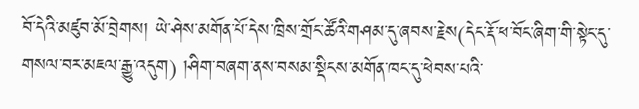བོ་དེའི་མཛུབ་མོ་བྲེགས། ཡེ་ཤེས་མགོན་པོ་དེས་ཁྲིས་གྲོང་ཚོའི་གཤམ་དུ་ཞབས་རྗེས(དེང་རྡོ་ཕ་བོང་ཞིག་གི་སྟེང་དུ་གསལ་བར་མཇལ་རྒྱུ་འདུག) །ཤིག་བཞག་ནས་བསམ་སྡིངས་མགོན་ཁང་དུ་ཕེབས་པའི་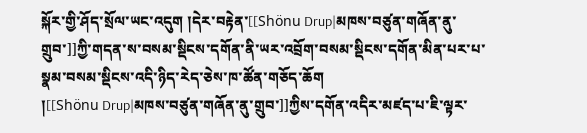སྐོར་གྱི་ཤོད་སྲོལ་ཡང་འདུག །དེར་བརྟེན་[[Shönu Drup|མཁས་བཙུན་གཞོན་ནུ་གྲུབ་]]ཀྱི་གདན་ས་བསམ་སྡིངས་དགོན་ནི་ཡར་འབྲོག་བསམ་སྡིངས་དགོན་མིན་པར་པ་སྣམ་བསམ་སྡིངས་འདི་ཉིད་རེད་ཅེས་ཁ་ཚོན་གཅོད་ཆོག
།[[Shönu Drup|མཁས་བཙུན་གཞོན་ནུ་གྲུབ་]]ཀྱིས་དགོན་འདིར་མཛད་པ་ཇི་ལྟར་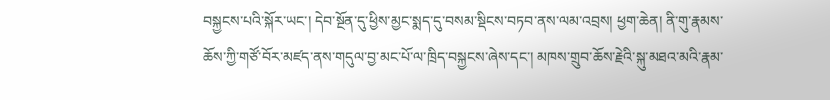བསྐྱངས་པའི་སྐོར་ཡང་། དེབ་སྔོན་དུ་ཕྱིས་མྱང་སྨད་དུ་བསམ་སྡིངས་བཏབ་ནས་ལམ་འབྲས། ཕྱག་ཆེན། ནི་གུ་རྣམས་ཆོས་ཀྱི་གཙོ་བོར་མཛད་ནས་གདུལ་བྱ་མང་པོ་ལ་ཁྲིད་བསྐྱངས་ཞེས་དང་། མཁས་གྲུབ་ཆོས་རྗེའི་སྐུ་མཐའ་མའི་རྣམ་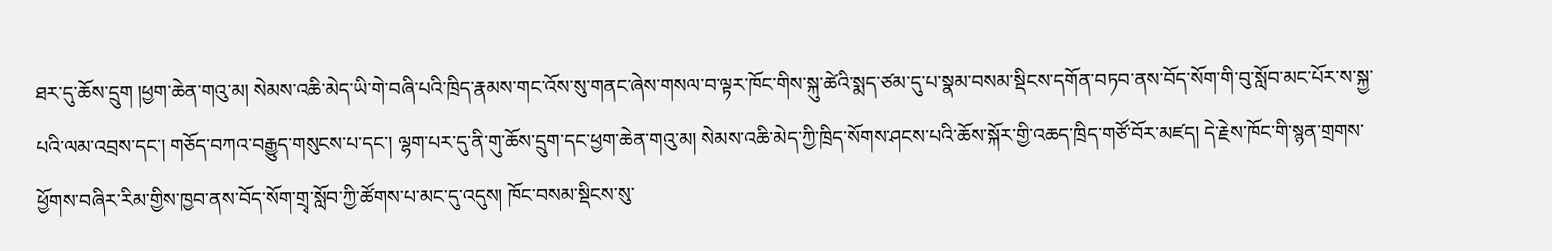ཐར་དུ་ཆོས་དྲུག །ཕྱག་ཆེན་གའུ་མ། སེམས་འཆི་མེད་ཡི་གེ་བཞི་པའི་ཁྲིད་རྣམས་གང་འོས་སུ་གནང་ཞེས་གསལ་བ་ལྟར་ཁོང་གིས་སྐུ་ཚེའི་སྨད་ཙམ་དུ་པ་སྣམ་བསམ་སྡིངས་དགོན་བཏབ་ནས་བོད་སོག་གི་བུ་སློབ་མང་པོར་ས་སྐྱ་པའི་ལམ་འབྲས་དང་། གཅོད་བཀའ་བརྒྱུད་གསུངས་པ་དང་། ལྷག་པར་དུ་ནི་གུ་ཆོས་དྲུག་དང་ཕྱག་ཆེན་གའུ་མ། སེམས་འཆི་མེད་ཀྱི་ཁྲིད་སོགས་ཤངས་པའི་ཆོས་སྐོར་གྱི་འཆད་ཁྲིད་གཙོ་བོར་མཛད། དེ་རྗེས་ཁོང་གི་སྙན་གྲགས་ཕྱོགས་བཞིར་རིམ་གྱིས་ཁྱབ་ནས་བོད་སོག་གྲྭ་སློབ་ཀྱི་ཚོགས་པ་མང་དུ་འདུས། ཁོང་བསམ་སྡིངས་སུ་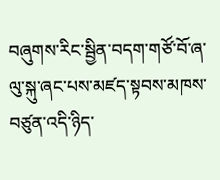བཞུགས་རིང་སྦྱིན་བདག་གཙོ་བོ་ཞ་ལུ་སྐུ་ཞང་པས་མཛད་སྟབས་མཁས་བཙུན་འདི་ཉིད་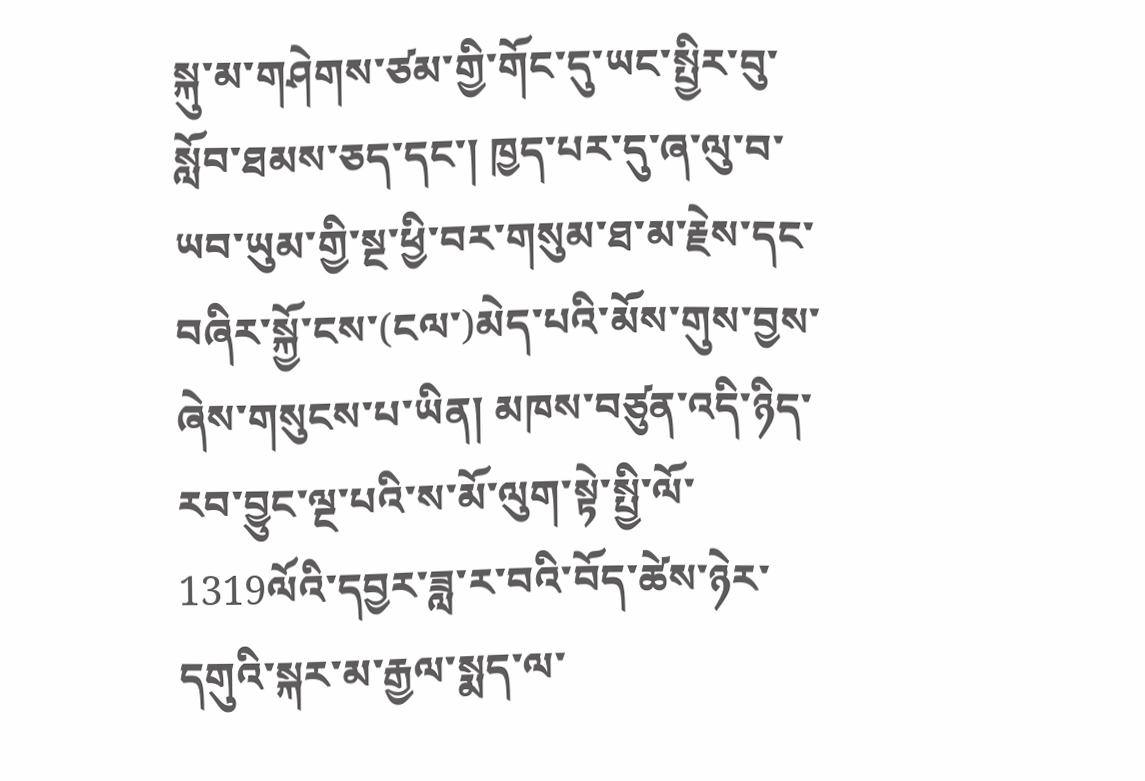སྐུ་མ་གཤེགས་ཙམ་གྱི་གོང་དུ་ཡང་སྤྱིར་བུ་སློབ་ཐམས་ཅད་དང་། ཁྱད་པར་དུ་ཞ་ལུ་བ་ཡབ་ཡུམ་གྱི་སྔ་ཕྱི་བར་གསུམ་ཐ་མ་རྗེས་དང་བཞིར་སྐྱོ་ངས་(ངལ་)མེད་པའི་མོས་གུས་བྱས་ཞེས་གསུངས་པ་ཡིན། མཁས་བཙུན་འདི་ཉིད་རབ་བྱུང་ལྔ་པའི་ས་མོ་ལུག་སྟེ་སྤྱི་ལོ་1319ལོའི་དབྱར་ཟླ་ར་བའི་བོད་ཚེས་ཉེར་དགུའི་སྐར་མ་རྒྱལ་སྨད་ལ་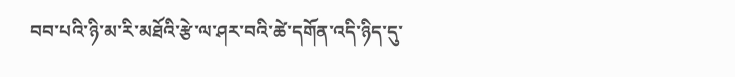བབ་པའི་ཉི་མ་རི་མཐོའི་རྩེ་ལ་ཤར་བའི་ཚེ་དགོན་འདི་ཉིད་དུ་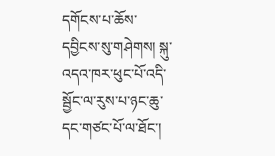དགོངས་པ་ཆོས་དབྱིངས་སུ་གཤེགས། སྐུ་འདའ་ཁར་ཕུང་པོ་འདི་སྦྱོང་ལ་རུས་པ་ཉང་ཆུ་དང་གཙང་པོ་ལ་ཐོང་།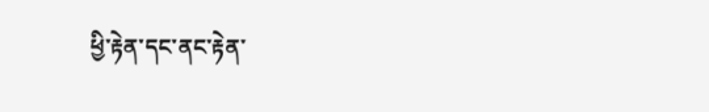ཕྱི་རྟེན་དང་ནང་རྟེན་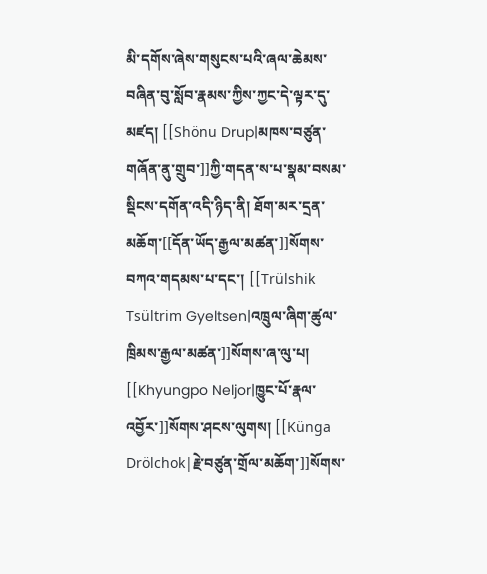མི་དགོས་ཞེས་གསུངས་པའི་ཞལ་ཆེམས་བཞིན་བུ་སློབ་རྣམས་ཀྱིས་ཀྱང་དེ་ལྟར་དུ་མཛད། [[Shönu Drup|མཁས་བཙུན་གཞོན་ནུ་གྲུབ་]]ཀྱི་གདན་ས་པ་སྣམ་བསམ་སྡིངས་དགོན་འདི་ཉིད་ནི། ཐོག་མར་དྲན་མཆོག་[[དོན་ཡོད་རྒྱལ་མཚན་]]སོགས་བཀའ་གདམས་པ་དང་། [[Trülshik Tsültrim Gyeltsen|འཁྲུལ་ཞིག་ཚུལ་ཁྲིམས་རྒྱལ་མཚན་]]སོགས་ཞ་ལུ་པ། [[Khyungpo Neljor|ཁྱུང་པོ་རྣལ་འབྱོར་]]སོགས་ཤངས་ལུགས། [[Künga Drölchok|རྗེ་བཙུན་གྲོལ་མཆོག་]]སོགས་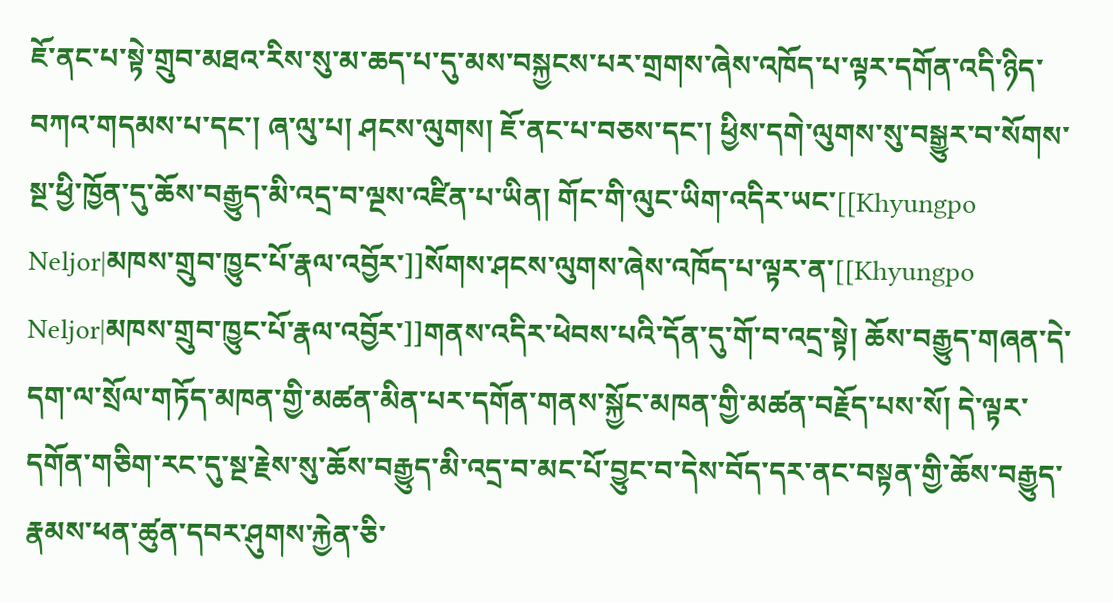ཇོ་ནང་པ་སྟེ་གྲུབ་མཐའ་རིས་སུ་མ་ཆད་པ་དུ་མས་བསྐྱངས་པར་གྲགས་ཞེས་འཁོད་པ་ལྟར་དགོན་འདི་ཉིད་བཀའ་གདམས་པ་དང་། ཞ་ལུ་པ། ཤངས་ལུགས། ཇོ་ནང་པ་བཅས་དང་། ཕྱིས་དགེ་ལུགས་སུ་བསྒྱུར་བ་སོགས་སྔ་ཕྱི་ཁྱོན་དུ་ཆོས་བརྒྱུད་མི་འདྲ་བ་ལྔས་འཛིན་པ་ཡིན། གོང་གི་ལུང་ཡིག་འདིར་ཡང་[[Khyungpo Neljor|མཁས་གྲུབ་ཁྱུང་པོ་རྣལ་འབྱོར་]]སོགས་ཤངས་ལུགས་ཞེས་འཁོད་པ་ལྟར་ན་[[Khyungpo Neljor|མཁས་གྲུབ་ཁྱུང་པོ་རྣལ་འབྱོར་]]གནས་འདིར་ཕེབས་པའི་དོན་དུ་གོ་བ་འདྲ་སྟེ། ཆོས་བརྒྱུད་གཞན་དེ་དག་ལ་སྲོལ་གཏོད་མཁན་གྱི་མཚན་མིན་པར་དགོན་གནས་སྐྱོང་མཁན་གྱི་མཚན་བརྗོད་པས་སོ། དེ་ལྟར་དགོན་གཅིག་རང་དུ་སྔ་རྗེས་སུ་ཆོས་བརྒྱུད་མི་འདྲ་བ་མང་པོ་བྱུང་བ་དེས་བོད་དར་ནང་བསྟན་གྱི་ཆོས་བརྒྱུད་རྣམས་ཕན་ཚུན་དབར་ཤུགས་རྐྱེན་ཅི་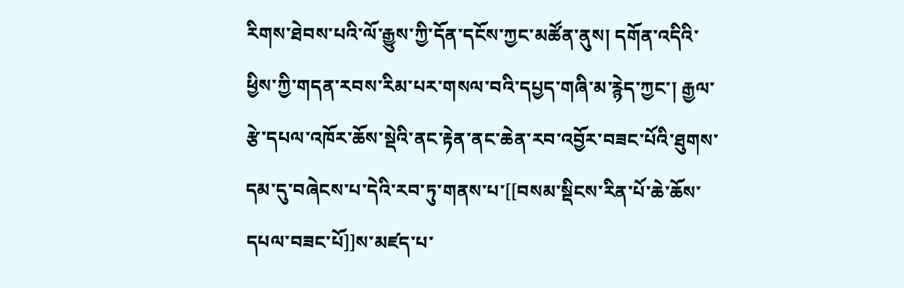རིགས་ཐེབས་པའི་ལོ་རྒྱུས་ཀྱི་དོན་དངོས་ཀྱང་མཚོན་ནུས། དགོན་འདིའི་ཕྱིས་ཀྱི་གདན་རབས་རིམ་པར་གསལ་བའི་དཔྱད་གཞི་མ་རྙེད་ཀྱང་། རྒྱལ་རྩེ་དཔལ་འཁོར་ཆོས་སྡེའི་ནང་རྟེན་ནང་ཆེན་རབ་འབྱོར་བཟང་པོའི་ཐུགས་དམ་དུ་བཞེངས་པ་དེའི་རབ་ཏུ་གནས་པ་[[བསམ་སྡིངས་རིན་པོ་ཆེ་ཆོས་དཔལ་བཟང་པོ]]ས་མཛད་པ་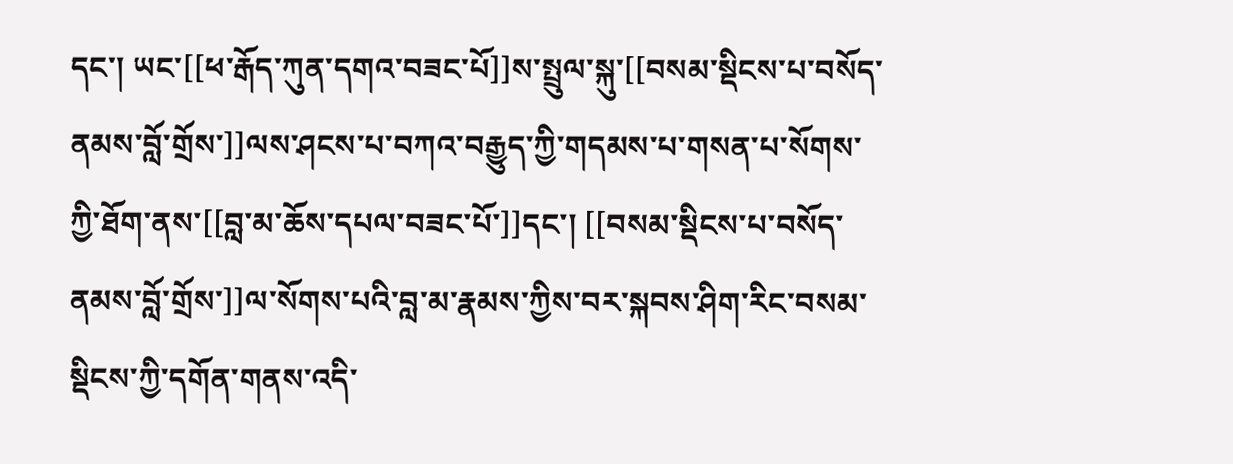དང་། ཡང་[[ཕ་རྒོད་ཀུན་དགའ་བཟང་པོ]]ས་སྤྲུལ་སྐུ་[[བསམ་སྡིངས་པ་བསོད་ནམས་བློ་གྲོས་]]ལས་ཤངས་པ་བཀའ་བརྒྱུད་ཀྱི་གདམས་པ་གསན་པ་སོགས་ཀྱི་ཐོག་ནས་[[བླ་མ་ཆོས་དཔལ་བཟང་པོ་]]དང་། [[བསམ་སྡིངས་པ་བསོད་ནམས་བློ་གྲོས་]]ལ་སོགས་པའི་བླ་མ་རྣམས་ཀྱིས་བར་སྐབས་ཤིག་རིང་བསམ་སྡིངས་ཀྱི་དགོན་གནས་འདི་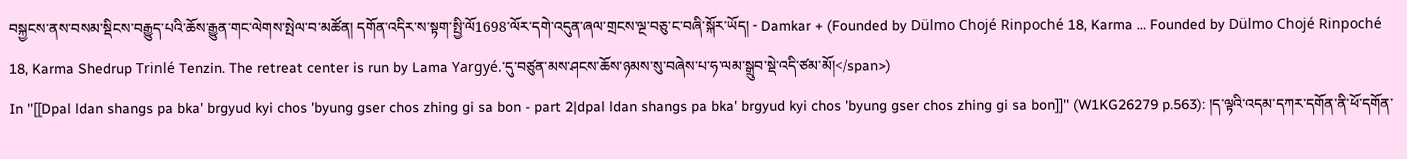བསྐྱངས་ནས་བསམ་སྡིངས་བརྒྱུད་པའི་ཆོས་རྒྱུན་གང་ལེགས་སྤེལ་བ་མཚོན། དགོན་འདིར་ས་སྟག་སྤྱི་ལོ1698་ལོར་དགེ་འདུན་ཞལ་གྲངས་ལྔ་བཅུ་ང་བཞི་སྐོར་ཡོད། - Damkar + (Founded by Dülmo Chojé Rinpoché 18, Karma … Founded by Dülmo Chojé Rinpoché 18, Karma Shedrup Trinlé Tenzin. The retreat center is run by Lama Yargyé.་དུ་བཙུན་མས་ཤངས་ཆོས་ཉམས་སུ་བཞེས་པ་ཧ་ལམ་སྒྲུབ་སྡེ་འདི་ཙམ་མོ།</span>)
In ''[[Dpal ldan shangs pa bka' brgyud kyi chos 'byung gser chos zhing gi sa bon - part 2|dpal ldan shangs pa bka' brgyud kyi chos 'byung gser chos zhing gi sa bon]]'' (W1KG26279 p.563): །ད་ལྟའི་འདམ་དཀར་དགོན་ནི་ཕོ་དགོན་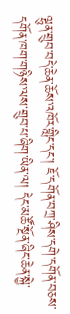ལྷུན་གྲུབ་བདེ་ཆེན་ཆོས་འཁོར་གླིང་དང་། ཇོ་དགོན་བཀྲ་ཤིས་དགེ་དགོན་བཅས་དགོན་ཁག་གཉིས་ལས་གྲུབ་པ་ཞིག་ཡིན་ལ། དེང་མཚོ་སྔོན་ཞིང་ཆེན་སྐྱེ་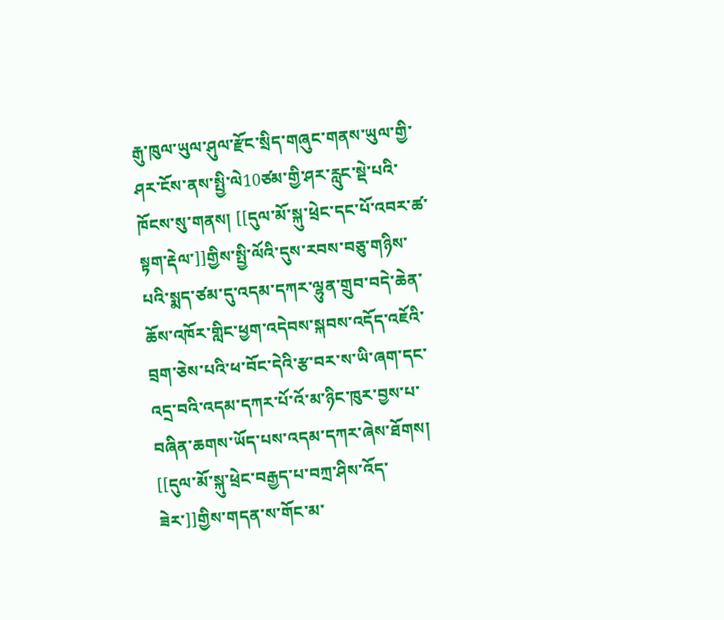རྒུ་ཁུལ་ཡུལ་ཤུལ་རྫོང་སྲིད་གཞུང་གནས་ཡུལ་གྱི་ཤར་ངོས་ནས་སྤྱི་ལེ10ཙམ་གྱི་ཤར་རླུང་སྡེ་པའི་ཁོངས་སུ་གནས། [[དུལ་མོ་སྐུ་ཕྲེང་དང་པོ་འབར་ཚ་སྟག་རྡེལ་]]གྱིས་སྤྱི་ལོའི་དུས་རབས་བཅུ་གཉིས་པའི་སྨད་ཙམ་དུ་འདམ་དཀར་ལྷུན་གྲུབ་བདེ་ཆེན་ཆོས་འཁོར་གླིང་ཕྱག་འདེབས་སྐབས་འདོད་འཇོའི་བྲག་ཅེས་པའི་ཕ་བོང་དེའི་རྩ་བར་ས་ཡི་ཞག་དང་འདྲ་བའི་འདམ་དཀར་པོ་འོ་མ་ཉིང་ཁུར་བྱས་པ་བཞིན་ཆགས་ཡོད་པས་འདམ་དཀར་ཞེས་ཐོགས། [[དུལ་མོ་སྐུ་ཕྲེང་བརྒྱད་པ་བཀྲ་ཤིས་འོད་ཟེར་]]གྱིས་གདན་ས་གོང་མ་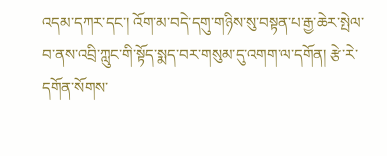འདམ་དཀར་དང་། འོག་མ་བདེ་དགུ་གཉིས་སུ་བསྟན་པ་རྒྱ་ཆེར་སྤེལ་བ་ནས་འབྲི་ཀླུང་གི་སྟོད་སྨད་བར་གསུམ་དུ་འགག་ལ་དགོན། རྩེ་རེ་དགོན་སོགས་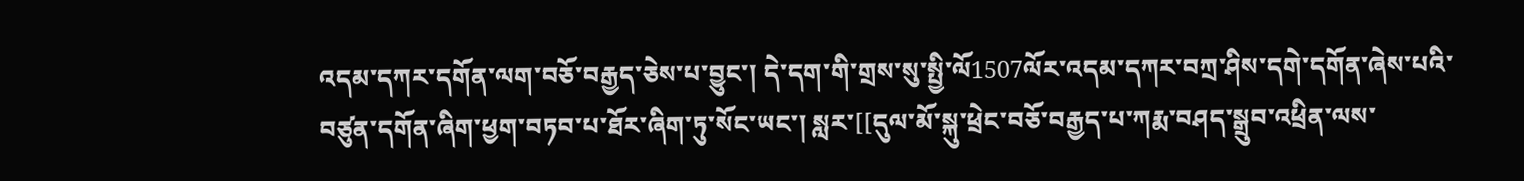འདམ་དཀར་དགོན་ལག་བཅོ་བརྒྱད་ཅེས་པ་བྱུང་། དེ་དག་གི་གྲས་སུ་སྤྱི་ལོ1507ལོར་འདམ་དཀར་བཀྲ་ཤིས་དགེ་དགོན་ཞེས་པའི་བཙུན་དགོན་ཞིག་ཕྱག་བཏབ་པ་ཐོར་ཞིག་ཏུ་སོང་ཡང་། སླར་[[དུལ་མོ་སྐུ་ཕྲེང་བཅོ་བརྒྱད་པ་ཀརྨ་བཤད་སྒྲུབ་འཕྲིན་ལས་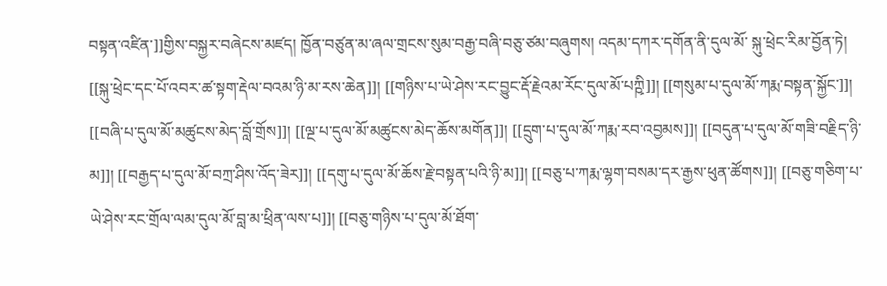བསྟན་འཛིན་]]གྱིས་བསྐྱར་བཞེངས་མཛད། ཁྱོན་བཙུན་མ་ཞལ་གྲངས་སུམ་བརྒྱ་བཞི་བཅུ་ཙམ་བཞུགས། འདམ་དཀར་དགོན་ནི་དུལ་མོ་ སྐུ་ཕྲེང་རིམ་བྱོན་ཏེ། [[སྐུ་ཕྲེང་དང་པོ་འབར་ཚ་སྟག་རྡེལ་བའམ་ཉི་མ་རས་ཆེན]]། [[གཉིས་པ་ཡེ་ཤེས་རང་བྱུང་རྡོ་རྗེའམ་རོང་དུལ་མོ་པཀྵི]]། [[གསུམ་པ་དུལ་མོ་ཀརྨ་བསྟན་སྐྱོང་]]། [[བཞི་པ་དུལ་མོ་མཚུངས་མེད་བློ་གྲོས]]། [[ལྔ་པ་དུལ་མོ་མཚུངས་མེད་ཆོས་མགོན]]། [[དྲུག་པ་དུལ་མོ་ཀརྨ་རབ་འབྱམས]]། [[བདུན་པ་དུལ་མོ་གཟི་བརྗིད་ཉི་མ]]། [[བརྒྱད་པ་དུལ་མོ་བཀྲ་ཤིས་འོད་ཟེར]]། [[དགུ་པ་དུལ་མོ་ཆོས་རྗེ་བསྟན་པའི་ཉི་མ]]། [[བཅུ་པ་ཀརྨ་ལྷག་བསམ་དར་རྒྱས་ཕུན་ཚོགས]]། [[བཅུ་གཅིག་པ་ཡེ་ཤེས་རང་གྲོལ་ལམ་དུལ་མོ་བླ་མ་ཕྲིན་ལས་པ]]། [[བཅུ་གཉིས་པ་དུལ་མོ་ཐོག་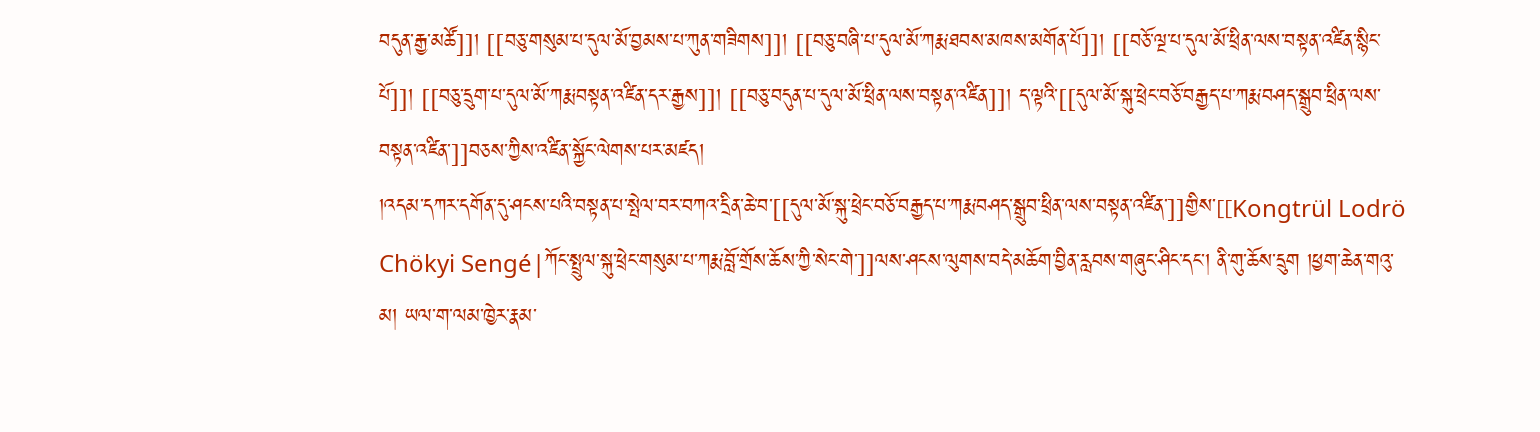བདུན་རྒྱ་མཚོ]]། [[བཅུ་གསུམ་པ་དུལ་མོ་བྱམས་པ་ཀུན་གཟིགས]]། [[བཅུ་བཞི་པ་དུལ་མོ་ཀརྨ་ཐབས་མཁས་མགོན་པོ]]། [[བཅོ་ལྔ་པ་དུལ་མོ་ཕྲིན་ལས་བསྟན་འཛིན་སྙིང་པོ]]། [[བཅུ་དྲུག་པ་དུལ་མོ་ཀརྨ་བསྟན་འཛིན་དར་རྒྱས]]། [[བཅུ་བདུན་པ་དུལ་མོ་ཕྲིན་ལས་བསྟན་འཛིན]]། ད་ལྟའི་[[དུལ་མོ་སྐུ་ཕྲེང་བཅོ་བརྒྱད་པ་ཀརྨ་བཤད་སྒྲུབ་ཕྲིན་ལས་བསྟན་འཛིན་]]བཅས་ཀྱིས་འཛིན་སྐྱོང་ལེགས་པར་མཛད།
།འདམ་དཀར་དགོན་དུ་ཤངས་པའི་བསྟན་པ་སྤེལ་བར་བཀའ་དྲིན་ཆེ་བ་[[དུལ་མོ་སྐུ་ཕྲེང་བཅོ་བརྒྱད་པ་ཀརྨ་བཤད་སྒྲུབ་ཕྲིན་ལས་བསྟན་འཛིན་]]གྱིས་[[Kongtrül Lodrö Chökyi Sengé|ཀོང་སྤྲུལ་སྐུ་ཕྲེང་གསུམ་པ་ཀརྨ་བློ་གྲོས་ཆོས་ཀྱི་སེང་གེ་]]ལས་ཤངས་ལུགས་བདེ་མཆོག་བྱིན་རླབས་གཞུང་ཤིང་དང་། ནི་གུ་ཆོས་དྲུག །ཕྱག་ཆེན་གའུ་མ། ཡལ་ག་ལམ་ཁྱེར་རྣམ་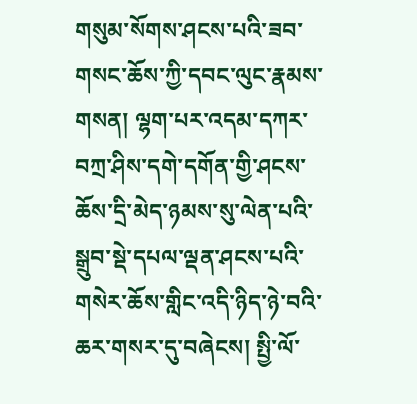གསུམ་སོགས་ཤངས་པའི་ཟབ་གསང་ཆོས་ཀྱི་དབང་ལུང་རྣམས་གསན། ལྷག་པར་འདམ་དཀར་བཀྲ་ཤིས་དགེ་དགོན་གྱི་ཤངས་ཆོས་དྲི་མེད་ཉམས་སུ་ལེན་པའི་སྒྲུབ་སྡེ་དཔལ་ལྡན་ཤངས་པའི་གསེར་ཆོས་གླིང་འདི་ཉིད་ཉེ་བའི་ཆར་གསར་དུ་བཞེངས། སྤྱི་ལོ་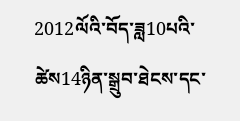2012ལོའི་བོད་ཟླ10པའི་ཚེས14ཉིན་སྒྲུབ་ཐེངས་དང་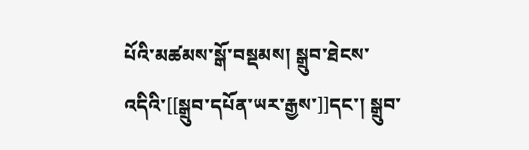པོའི་མཚམས་སྒོ་བསྡམས། སྒྲུབ་ཐེངས་འདིའི་[[སྒྲུབ་དཔོན་ཡར་རྒྱས་]]དང་། སྒྲུབ་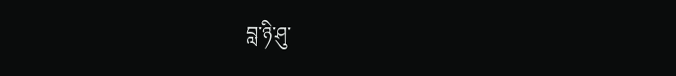བླ་ཉི་ཤུ་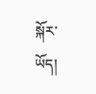སྐོར་ཡོད།